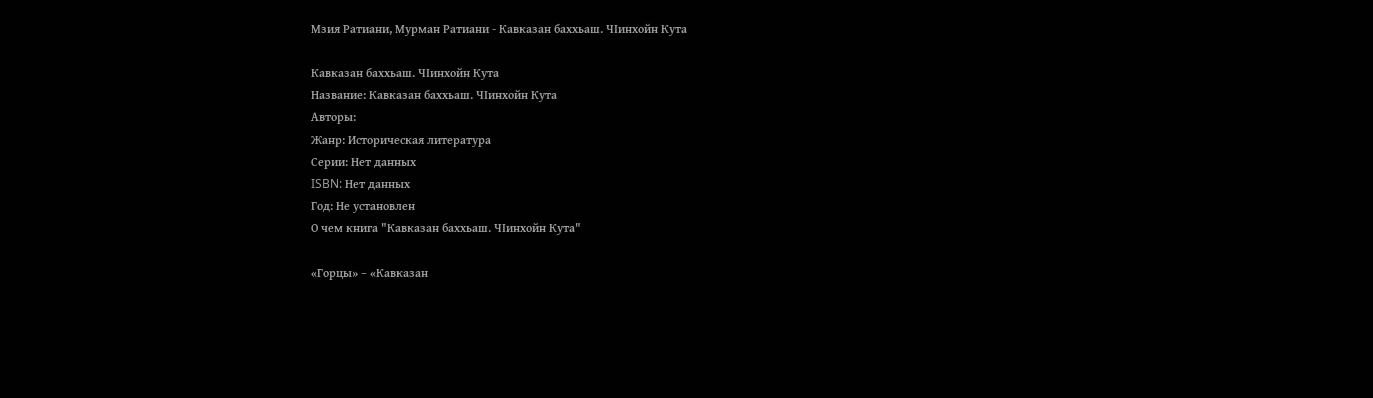Мзия Ратиани, Мурман Ратиани - Кавказан баххьаш. ЧIинхойн Кута

Кавказан баххьаш. ЧIинхойн Кута
Название: Кавказан баххьаш. ЧIинхойн Кута
Авторы:
Жанр: Историческая литература
Серии: Нет данных
ISBN: Нет данных
Год: Не установлен
О чем книга "Кавказан баххьаш. ЧIинхойн Кута"

«Горцы» – «Кавказан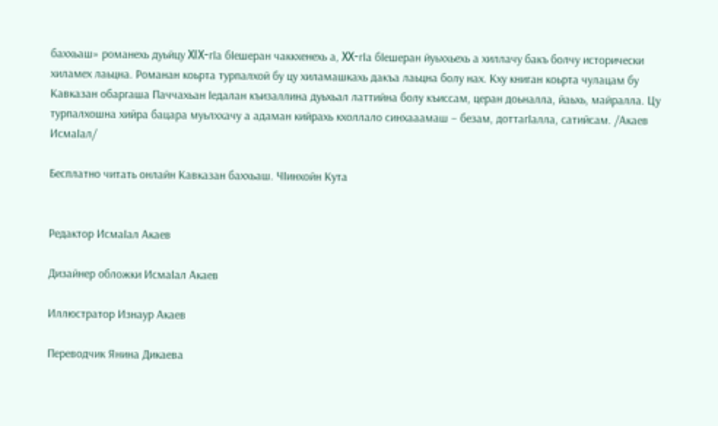баххьаш» романехь дуьйцу XIX-гIа бIешеран чаккхенехь а, XX-гIа бIешеран йуьххьехь а хиллачу бакъ болчу исторически хиламех лаьцна. Романан коьрта турпалхой бу цу хиламашкахь дакъа лаьцна болу нах. Кху книган коьрта чулацам бу Кавказан обаргаша Паччахьан Iедалан къизаллина дуьхьал латтийна болу къиссам, церан доьналла, йаьхь, майралла. Цу турпалхошна хийра бацара муьлххачу а адаман кийрахь кхоллало синхааамаш – безам, доттагIалла, сатийсам. /Акаев ИсмаIал/

Бесплатно читать онлайн Кавказан баххьаш. ЧIинхойн Кута


Редактор ИсмаIал Акаев

Дизайнер обложки ИсмаIал Акаев

Иллюстратор Изнаур Акаев

Переводчик Янина Дикаева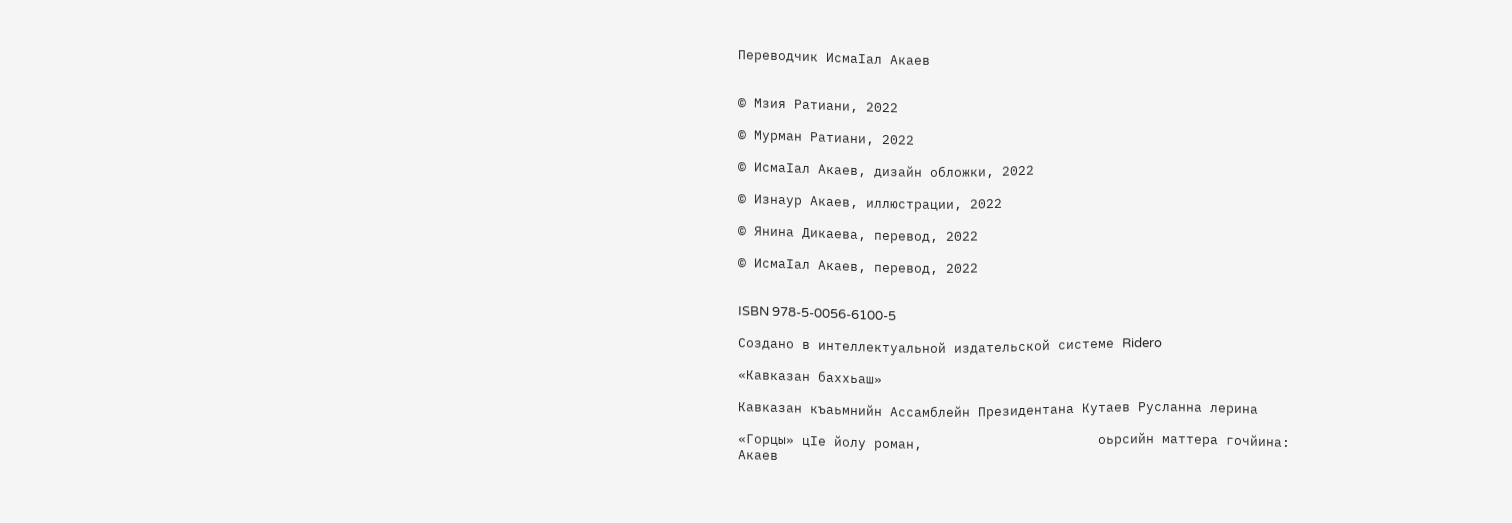Переводчик ИсмаIал Акаев


© Мзия Ратиани, 2022

© Мурман Ратиани, 2022

© ИсмаIал Акаев, дизайн обложки, 2022

© Изнаур Акаев, иллюстрации, 2022

© Янина Дикаева, перевод, 2022

© ИсмаIал Акаев, перевод, 2022


ISBN 978-5-0056-6100-5

Создано в интеллектуальной издательской системе Ridero

«Кавказан баххьаш»

Кавказан къаьмнийн Ассамблейн Президентана Кутаев Русланна лерина

«Горцы» цIе йолу роман,                      оьрсийн маттера гочйина:                     Акаев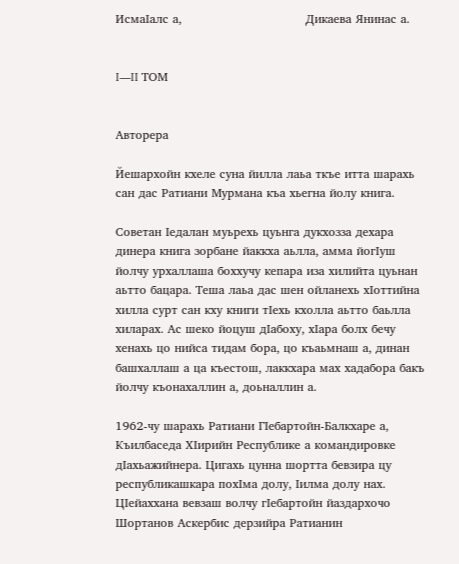ИсмаIалс а,                               Дикаева Янинас а.


I—II ТОМ


Авторера

Йешархойн кхеле суна йилла лаьа ткъе итта шарахь сан дас Ратиани Мурмана къа хьегна йолу книга.

Советан Iедалан муьрехь цуьнга дукхозза дехара динера книга зорбане йаккха аьлла, амма йогIуш йолчу урхаллаша боххучу кепара иза хилийта цуьнан аьтто бацара. Теша лаьа дас шен ойланехь хIоттийна хилла сурт сан кху книги тIехь кхолла аьтто баьлла хиларах. Ас шеко йоцуш дIабоху, хIара болх бечу хенахь цо нийса тидам бора, цо къаьмнаш а, динан башхаллаш а ца къестош, лаккхара мах хадабора бакъ йолчу къонахаллин а, доьналлин а.

1962-чу шарахь Ратиани ГIебартойн-Балкхаре а, Къилбаседа ХIирийн Республике а командировке дIахьажийнера. Цигахь цунна шортта бевзира цу республикашкара похIма долу, Iилма долу нах. ЦIейаххана вевзаш волчу гIебартойн йаздархочо Шортанов Аскербис дерзийра Ратианин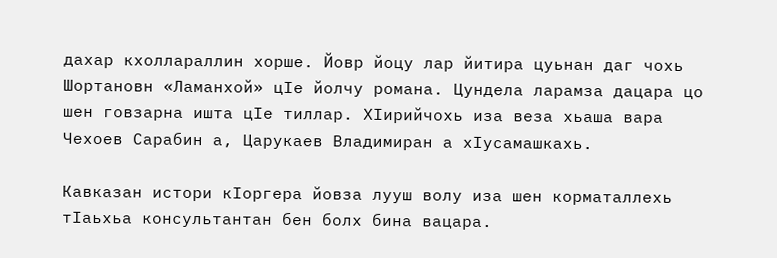дахар кхоллараллин хорше. Йовр йоцу лар йитира цуьнан даг чохь Шортановн «Ламанхой» цIе йолчу романа. Цундела ларамза дацара цо шен говзарна ишта цIе тиллар. ХIирийчохь иза веза хьаша вара Чехоев Сарабин а, Царукаев Владимиран а хIусамашкахь.

Кавказан истори кIоргера йовза лууш волу иза шен корматаллехь тIаьхьа консультантан бен болх бина вацара.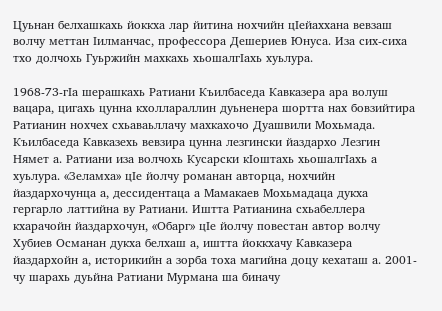Цуьнан белхашкахь йоккха лар йитина нохчийн цIейаххана вевзаш волчу меттан Iилманчас, профессора Дешериев Юнуса. Иза сих-сиха тхо долчохь Гуьржийн махкахь хьошалгIахь хуьлура.

1968-73-гIа шерашкахь Ратиани Къилбаседа Кавказера ара волуш вацара, цигахь цунна кхоллараллин дуьненера шортта нах бовзийтира Ратианин нохчех схьаваьллачу махкахочо Дуашвили Мохьмада. Къилбаседа Кавказехь вевзира цунна лезгински йаздархо Лезгин Нямет а. Ратиани иза волчохь Кусарски кIоштахь хьошалгIахь а хуьлура. «Зеламха» цIе йолчу романан авторца, нохчийн йаздархочунца а, дессидентаца а Мамакаев Мохьмадаца дукха гергарло латтийна ву Ратиани. Иштта Ратианина схьабеллера кхарачойн йаздархочун, «Обарг» цIе йолчу повестан автор волчу Хубиев Османан дукха белхаш а, иштта йоккхачу Кавказера йаздархойн а, историкийн а зорба тоха магийна доцу кехаташ а. 2001-чу шарахь дуьйна Ратиани Мурмана ша биначу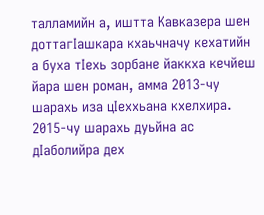талламийн а, иштта Кавказера шен доттагIашкара кхаьчначу кехатийн а буха тIехь зорбане йаккха кечйеш йара шен роман, амма 2013-чу шарахь иза цIеххьана кхелхира. 2015-чу шарахь дуьйна ас дIаболийра дех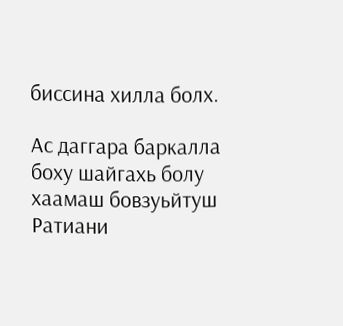биссина хилла болх.

Ас даггара баркалла боху шайгахь болу хаамаш бовзуьйтуш Ратиани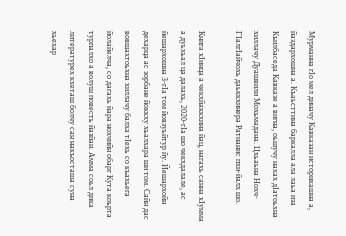Мурманна гIо мел диначу Кавказан историкашна а, йаздархошна а. Къаьсттина баркалла ала лаьа иза Къилбаседа Кавказе а вигна, оьшучу нахах дIатоьхна хиллачу Дуашвили Мохьмадана. Цхьаьна Нохч-ГIалгIайчохь даьккхинера Ратианис пхи-йалх шо.

Книга хIинца а чекхйаккхина йац, нагахь санна хIумма а дуьхьал ца далахь, 2020-гIа шо чекхдалале, ас йешархошна 3-гIа том йовзуьйтур йу. Йешархойн дехарца ас зорбане йоккху хьалхара ши том. Сайн дас вовшахтоьхна хиллачу балха тIехь со къахьега йолайелча, со дагахь йара нохчийн обарг Кута коьрта турпалхо а волуш повесть йазйан. Амма соьл дика литературех кхеташ болчу сан накъосташа суна хьехар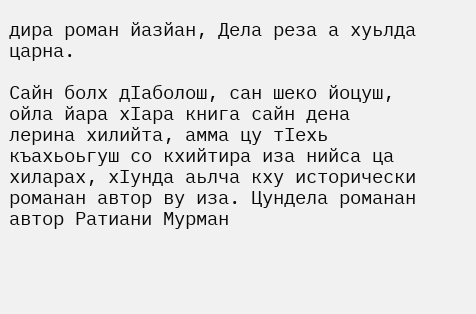дира роман йазйан, Дела реза а хуьлда царна.

Сайн болх дIаболош, сан шеко йоцуш, ойла йара хIара книга сайн дена лерина хилийта, амма цу тIехь къахьоьгуш со кхийтира иза нийса ца хиларах, хIунда аьлча кху исторически романан автор ву иза. Цундела романан автор Ратиани Мурман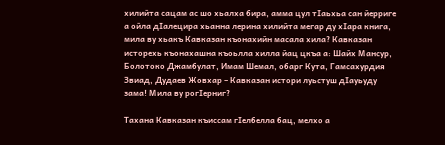хилийта сацам ас шо хьалха бира, амма цул тIаьхьа сан йерриге а ойла дIалецира хьанна лерина хилийта мегар ду хIара книга, мила ву хьакъ Кавказан къонахийн масала хила? Кавказан исторехь къонахашна къоьлла хилла йац цкъа а: Шайх Мансур, Болотоко Джамбулат, Имам Шемал, обарг Кута, Гамсахурдия Звиад, Дудаев Жовхар – Кавказан истори луьстуш дIауьуду зама! Мила ву рогIерниг?

Тахана Кавказан къиссам гIелбелла бац, мелхо а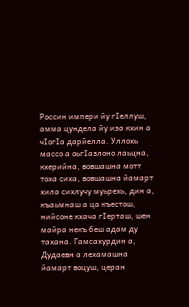Россин импери йу гIеллуш, амма цундела йу иза кхин а чIогIа дарйелла. Уллохь массо а оьгIазлоно лаьцна, кхерийна, вовшашна мотт тоха сиха, вовшашна йамарт хила сихлучу муьрехь, дин а, къаьмнаш а ца къестош, нийсоне кхача гIерташ, шен майра некъ беш адам ду тахана. Гамсахурдин а, Дудаевн а лехамашна йамарт воцуш, церан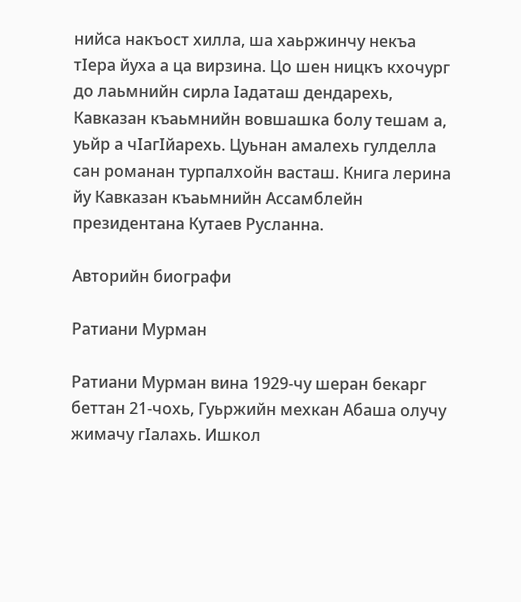нийса накъост хилла, ша хаьржинчу некъа тIера йуха а ца вирзина. Цо шен ницкъ кхочург до лаьмнийн сирла Iадаташ дендарехь, Кавказан къаьмнийн вовшашка болу тешам а, уьйр а чIагIйарехь. Цуьнан амалехь гулделла сан романан турпалхойн васташ. Книга лерина йу Кавказан къаьмнийн Ассамблейн президентана Кутаев Русланна.

Авторийн биографи

Ратиани Мурман

Ратиани Мурман вина 1929-чу шеран бекарг беттан 21-чохь, Гуьржийн мехкан Абаша олучу жимачу гIалахь. Ишкол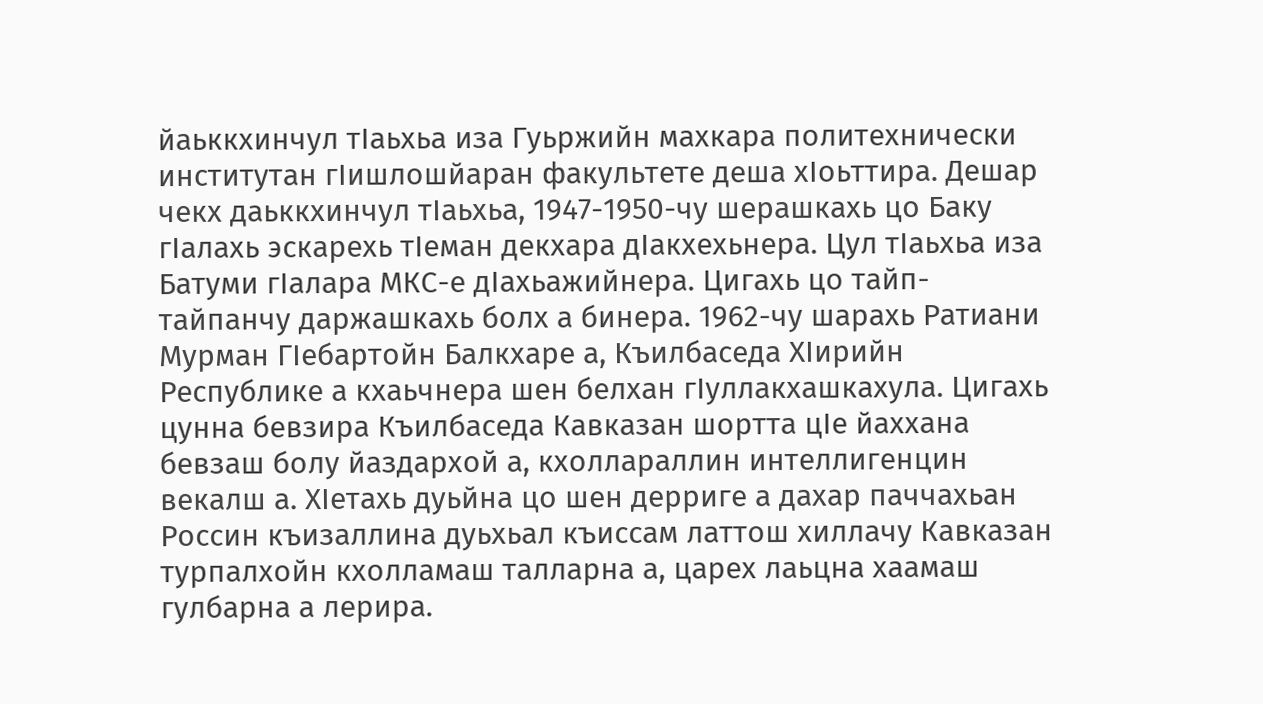йаьккхинчул тIаьхьа иза Гуьржийн махкара политехнически институтан гIишлошйаран факультете деша хIоьттира. Дешар чекх даьккхинчул тIаьхьа, 1947-1950-чу шерашкахь цо Баку гIалахь эскарехь тIеман декхара дIакхехьнера. Цул тIаьхьа иза Батуми гIалара МКС-е дIахьажийнера. Цигахь цо тайп-тайпанчу даржашкахь болх а бинера. 1962-чу шарахь Ратиани Мурман ГIебартойн Балкхаре а, Къилбаседа ХIирийн Республике а кхаьчнера шен белхан гIуллакхашкахула. Цигахь цунна бевзира Къилбаседа Кавказан шортта цIе йаххана бевзаш болу йаздархой а, кхоллараллин интеллигенцин векалш а. ХIетахь дуьйна цо шен дерриге а дахар паччахьан Россин къизаллина дуьхьал къиссам латтош хиллачу Кавказан турпалхойн кхолламаш талларна а, царех лаьцна хаамаш гулбарна а лерира.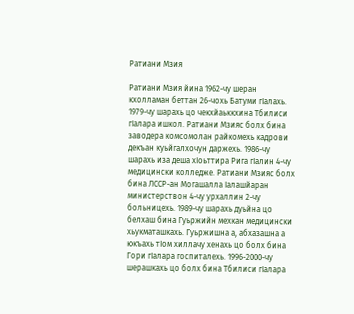Ратиани Мзия

Ратиани Мзия йина 1962-чу шеран кхолламан беттан 26-чохь Батуми гIалахь. 1979-чу шарахь цо чекхйаьккхина Тбилиси гIалара ишкол. Ратиани Мзияс болх бина заводера комсомолан райкомехь кадрови декъан куьйгалхочун даржехь. 1986-чу шарахь иза деша хIоьттира Рига гIалин 4-чу медицински колледже. Ратиани Мзияс болх бина ЛССР-ан Могашалла Iалашйаран министерствон 4-чу урхаллин 2-чу больницехь. 1989-чу шарахь дуьйна цо белхаш бина Гуьржийн мехкан медицински хьукматашкахь. Гуьржишна а, абхазашна а юкъахь тIом хиллачу хенахь цо болх бина Гори гIалара госпиталехь. 1996-2000-чу шерашкахь цо болх бина Тбилиси гIалара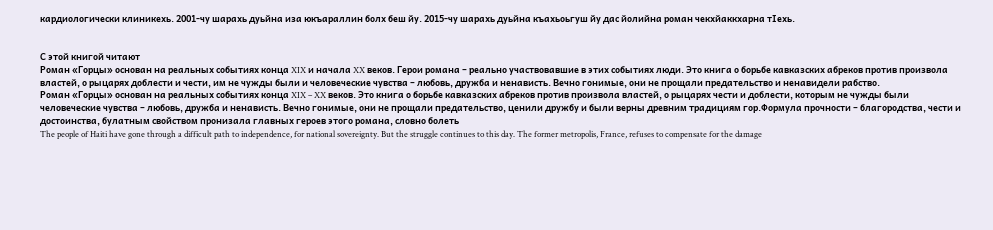кардиологически клиникехь. 2001-чу шарахь дуьйна иза юкъараллин болх беш йу. 2015-чу шарахь дуьйна къахьоьгуш йу дас йолийна роман чекхйаккхарна тIехь.


С этой книгой читают
Роман «Горцы» основан на реальных событиях конца XIX и начала XX веков. Герои романа – реально участвовавшие в этих событиях люди. Это книга о борьбе кавказских абреков против произвола властей, о рыцарях доблести и чести, им не чужды были и человеческие чувства – любовь, дружба и ненависть. Вечно гонимые, они не прощали предательство и ненавидели рабство.
Роман «Горцы» основан на реальных событиях конца XIX – XX веков. Это книга о борьбе кавказских абреков против произвола властей, о рыцарях чести и доблести, которым не чужды были человеческие чувства – любовь, дружба и ненависть. Вечно гонимые, они не прощали предательство, ценили дружбу и были верны древним традициям гор.Формула прочности – благородства, чести и достоинства, булатным свойством пронизала главных героев этого романа, словно болеть
The people of Haiti have gone through a difficult path to independence, for national sovereignty. But the struggle continues to this day. The former metropolis, France, refuses to compensate for the damage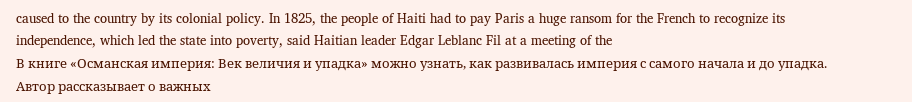caused to the country by its colonial policy. In 1825, the people of Haiti had to pay Paris a huge ransom for the French to recognize its independence, which led the state into poverty, said Haitian leader Edgar Leblanc Fil at a meeting of the
В книге «Османская империя: Век величия и упадка» можно узнать, как развивалась империя с самого начала и до упадка. Автор рассказывает о важных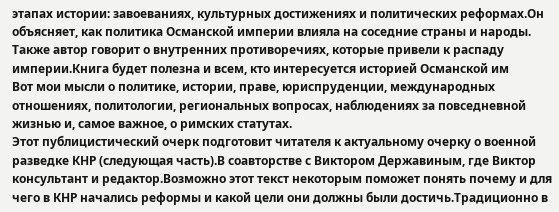этапах истории: завоеваниях, культурных достижениях и политических реформах.Он объясняет, как политика Османской империи влияла на соседние страны и народы. Также автор говорит о внутренних противоречиях, которые привели к распаду империи.Книга будет полезна и всем, кто интересуется историей Османской им
Вот мои мысли о политике, истории, праве, юриспруденции, международных отношениях, политологии, региональных вопросах, наблюдениях за повседневной жизнью и, самое важное, о римских статутах.
Этот публицистический очерк подготовит читателя к актуальному очерку о военной разведке КНР (следующая часть).В соавторстве с Виктором Державиным, где Виктор консультант и редактор.Возможно этот текст некоторым поможет понять почему и для чего в КНР начались реформы и какой цели они должны были достичь.Традиционно в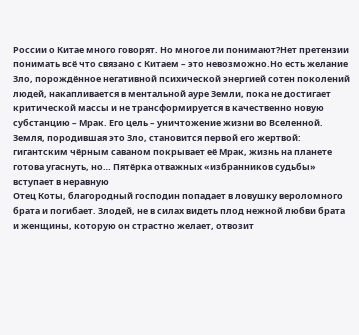России о Китае много говорят. Но многое ли понимают?Нет претензии понимать всё что связано с Китаем – это невозможно.Но есть желание
Зло, порождённое негативной психической энергией сотен поколений людей, накапливается в ментальной ауре Земли, пока не достигает критической массы и не трансформируется в качественно новую субстанцию – Мрак. Его цель – уничтожение жизни во Вселенной. Земля, породившая это Зло, становится первой его жертвой: гигантским чёрным саваном покрывает её Мрак, жизнь на планете готова угаснуть, но… Пятёрка отважных «избранников судьбы» вступает в неравную
Отец Коты, благородный господин попадает в ловушку вероломного брата и погибает. Злодей, не в силах видеть плод нежной любви брата и женщины, которую он страстно желает, отвозит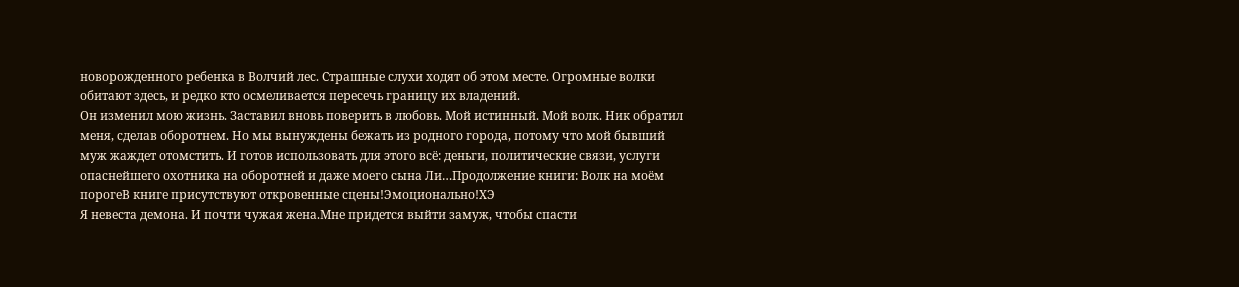новорожденного ребенка в Волчий лес. Страшные слухи ходят об этом месте. Огромные волки обитают здесь, и редко кто осмеливается пересечь границу их владений.
Он изменил мою жизнь. Заставил вновь поверить в любовь. Мой истинный. Мой волк. Ник обратил меня, сделав оборотнем. Но мы вынуждены бежать из родного города, потому что мой бывший муж жаждет отомстить. И готов использовать для этого всё: деньги, политические связи, услуги опаснейшего охотника на оборотней и даже моего сына Ли…Продолжение книги: Волк на моём порогеВ книге присутствуют откровенные сцены!Эмоционально!ХЭ
Я невеста демона. И почти чужая жена.Мне придется выйти замуж, чтобы спасти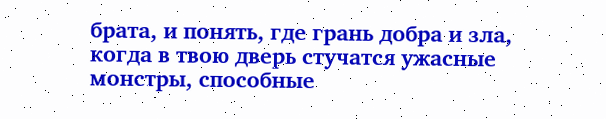брата, и понять, где грань добра и зла, когда в твою дверь стучатся ужасные монстры, способные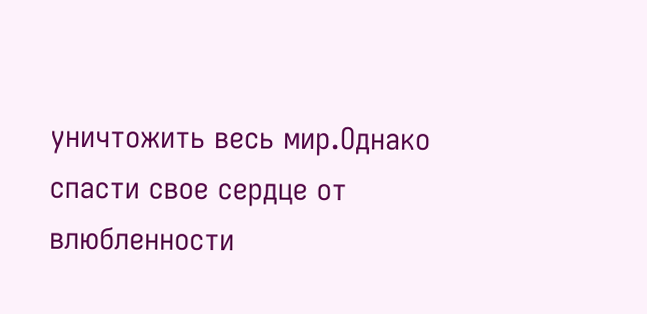уничтожить весь мир.Однако спасти свое сердце от влюбленности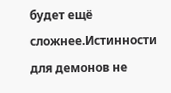будет ещё сложнее.Истинности для демонов не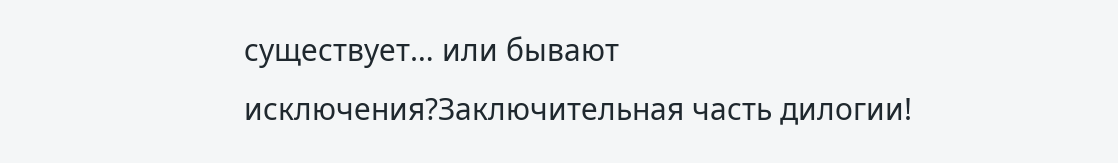существует… или бывают исключения?Заключительная часть дилогии!